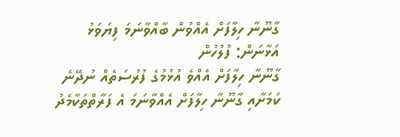ގާނޫނާ ހިލާފަށް އެއްވުން ބާއްވާނަމަ ފިޔަވަޅު އަޅާނަން: ފުލުހުން
ގާނޫނާ ހިލާފަށް އެއްވެ އުޅުމުގެ ފުރުސަތެއް ނުދޭނެ ކަމަށާއި ގާނޫނާ ހިލާފަށް އެއްވާނަމަ އެ ފަރާތްތަކާމެދު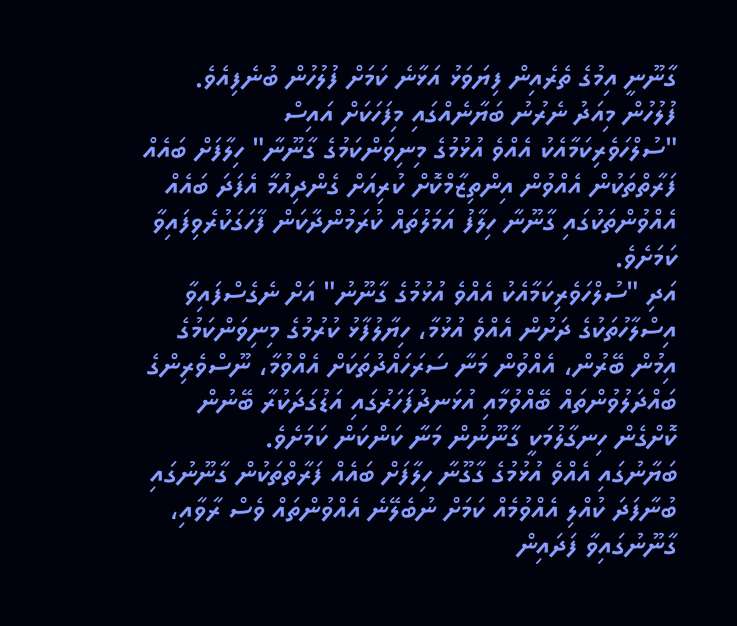ގާނޫނީ އިމުގެ ތެރެއިން ފިޔަވަޅު އަޅާނެ ކަމަށް ފުލުހުން ބުނެފިއެވެ.
ފުލުހުން މިއަދު ނެރުނު ބަޔާނެއްގައި މިފަހަކަށް އައިސް "ސުލްހަވެރިކަމާއެކު އެއްވެ އުޅުމުގެ މިނިވަންކަމުގެ ގާނޫނާ" ހިލާފަށް ބައެއް ފަރާތްތަކުން އެއްވުން އިންތިޒާމްކޮށް ކުރިއަށް ގެންދިއުމާ އެފަދަ ބައެއް އެއްވުންތަކުގައި ގާނޫނާ ހިލާފު އަމަލުތައް ކުރަމުންދާކަން ފާހަގަކުރެވިފައިވާ ކަމަށެވެ.
އަދި "ސުލްހަވެރިކަމާއެކު އެއްވެ އުޅުމުގެ ގާނޫނު" އަށް ނެގެސްފައިވާ އިސްލާހުތަކުގެ ދަށުން އެއްވެ އުޅުމާ، ހިޔާލުފާޅު ކުރުމުގެ މިނިވަންކަމުގެ އިމުން ބޭރުން، އެއްވުން މަނާ ސަރަހައްދުތަކަށް އެއްވުމާ، ނޫސްވެރިންގެ ބައްދަލުވުންތައް ބޭއްވުމާއި އުޅަނދުފަހަރުގައި އަޑުގަދަކުރާ ބޭނުން ކޮށްގެން ހިނގާލުމަކީ ގާނޫނުން މަނާ ކަންކަން ކަމަށެވެ.
ބަޔާނުގައި އެއްވެ އުޅުމުގެ ގާގޫނާ ހިލާފަށް ބައެއް ފަރާތްތަކުން ގާނޫނުގައި ބުނާފަދަ ކުއްލި އެއްވުމެއް ކަމަށް ނުބެލޭނެ އެއްވުންތައް ވެސް ރާވާއި، ގާނޫނުގައިވާ ފަދައިން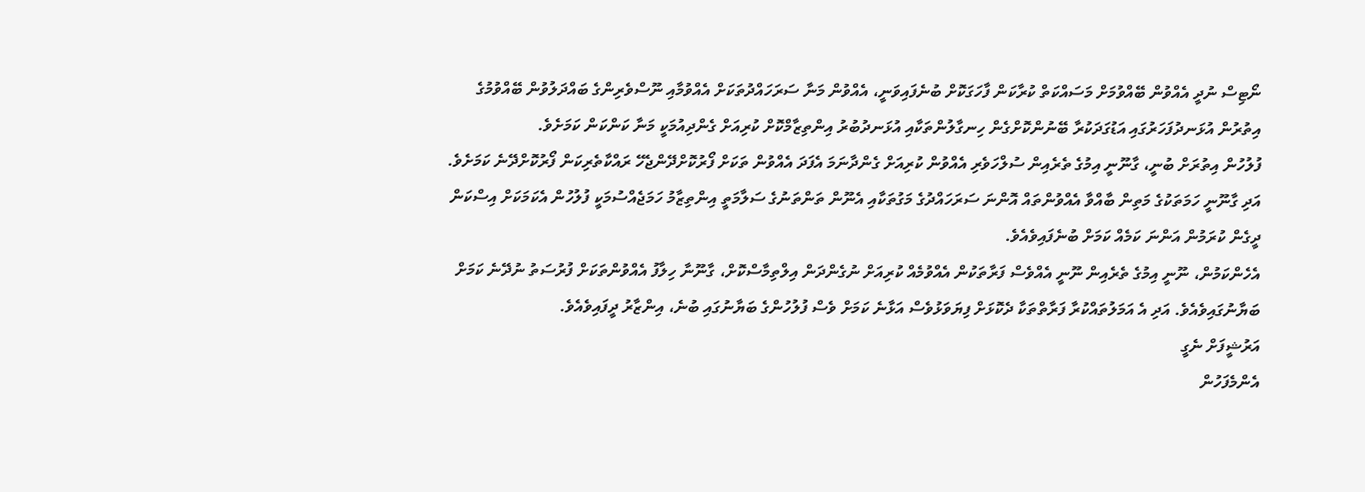ނޯޓިސް ނުދީ އެއްވުން ބޭއްވުމަށް މަސައްކަތް ކުރާކަން ފާހަގަކޮށް ބުނެފައިވަނީ، އެއްވުން މަނާ ސަރަހައްދުތަކަށް އެއްވުމާއި ނޫސްވެރިންގެ ބައްދަލުވުން ބޭއްވުމުގެ އިތުރުން އުޅަނދުފަހަރުގައި އަޑުގަދަކުރާ ބޭނުންކޮށްގެން ހިނގާލުންތަކާއި އުޅަނދުބުރު އިންތިޒާމްކޮށް ކުރިއަށް ގެންދިއުމަކީ މަނާ ކަންކަން ކަމަށެވެ.
ފުލުހުން އިތުރަށް ބުނީ، ގާނޫނީ އިމުގެ ތެރެއިން ސުލްހަވެރި އެއްވުން ކުރިއަށް ގެންދާނަމަ އެފަދަ އެއްވުން ތަކަށް ފޯރުކޮށްދޭންޖެހޭ ރައްކާތެރިކަން ފޯރުކޮށްދޭނެ ކަމަށެވެ. އަދި ގާނޫނީ ހަމަތަކުގެ މަތިން ބާއްވާ އެއްވުންތައް އޮންނަ ސަރަހައްދުގެ މަގުތަކާއި އެނޫން ތަންތަނުގެ ސަލާމަތީ އިންތިޒާމު ހަމަޖެއްސުމަކީ ފުލުހުން އެކަމަކަށް އިސްކަން ދީގެން ކުރަމުން އަންނަ ކަމެއް ކަމަށް ބުނެފައިވެއެވެ.
އެހެންކަމުން، ނޫނީ އިމުގެ ތެރެއިން ނޫނީ އެއްވެސް ފަރާތަކުން އެއްވުމެއް ކުރިއަށް ނުގެންދަން އިލްތިމާސްކޮށް، ގާނޫނާ ހިލާފު އެއްވުންތަކަށް ފުރުސަތު ނުދޭނެ ކަމަށް ބަޔާނުގައިވެއެވެ. އަދި އެ އަމަލުތައްކުރާ ފަރާތްތަކާ ދެކޮޅަށް ފިޔަވަޅުވެސް އަޅާނެ ކަމަށް ވެސް ފުލުހުންގެ ބަޔާނުގައި ބުނެ، އިންޒާރު ދީފައިވެއެވެ.
އަރުޝީފަށް ނެގީ
އެންމެފަހުން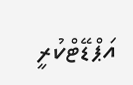އަޕްޑޭޓްކުރީ